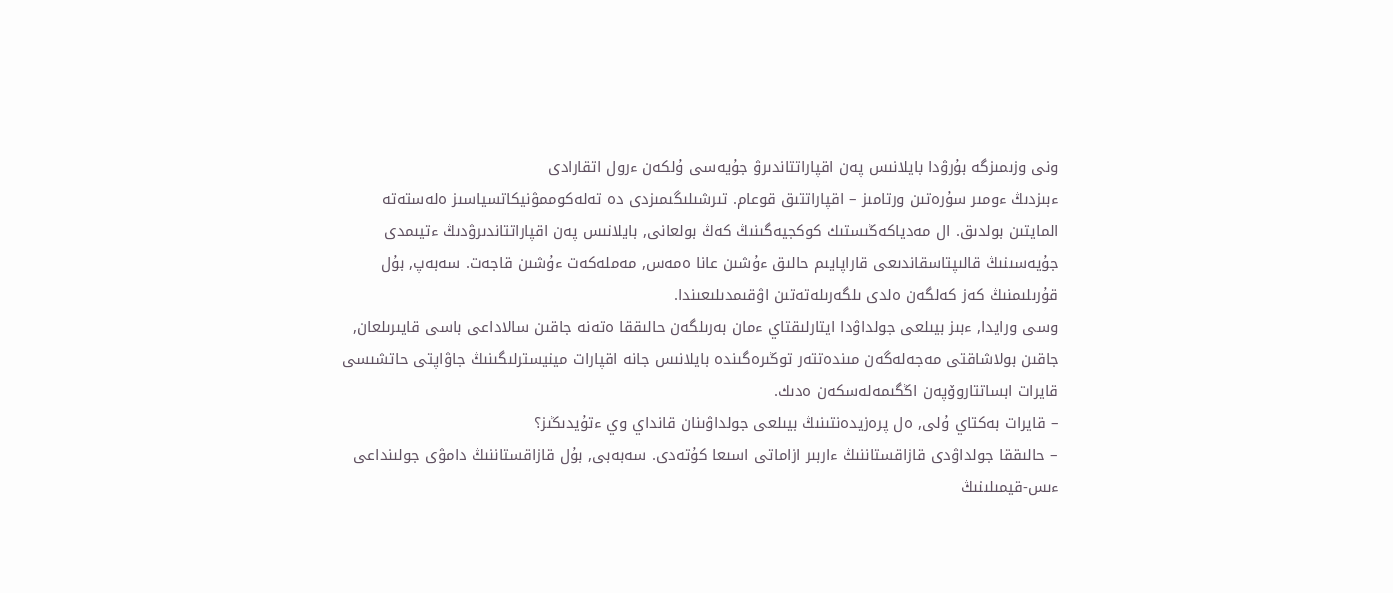ونى وزىمىزگە بۇرۋدا بايلانىس پەن اقپاراتتاندىرۋ جۇيەسى ۇلكەن ءرول اتقارادى
ءبىزدىڭ ءومىر سۇرەتىن ورتامىز – اقپاراتتىق قوعام. تىرشىلىگىمىزدى دە تەلەكوممۋنيكاتسياسىز ەلەستەتە المايتىن بولدىق. ال مەدياكەڭىستىك كوكجيەگىنىڭ كەڭ بولعانى, بايلانىس پەن اقپاراتتاندىرۋدىڭ ءتيىمدى جۇيەسىنىڭ قالىپتاسقاندىعى قاراپايىم حالىق ءۇشىن عانا ەمەس, مەملەكەت ءۇشىن قاجەت. سەبەپ, بۇل قۇرىلىمنىڭ كەز كەلگەن ەلدى ىلگەرىلەتەتىن اۋقىمدىلىعىندا.
وسى ورايدا, ءبىز بيىلعى جولداۋدا ايتارلىقتاي ءمان بەرىلگەن حالىققا ەتەنە جاقىن سالاداعى باسى قايىرىلعان, جاقىن بولاشاقتى مەجەلەگەن مىندەتتەر توڭىرەگىندە بايلانىس جانە اقپارات مينيسترلىگىنىڭ جاۋاپتى حاتشىسى قايرات ابساتتاروۆپەن اڭگىمەلەسكەن ەدىك.
– قايرات بەكتاي ۇلى, ەل پرەزيدەنتىنىڭ بيىلعى جولداۋىنان قانداي وي ءتۇيدىڭىز؟
– حالىققا جولداۋدى قازاقستاننىڭ ءاربىر ازاماتى اسىعا كۇتەدى. سەبەبى, بۇل قازاقستاننىڭ دامۋى جولىنداعى ءىس-قيمىلىنىڭ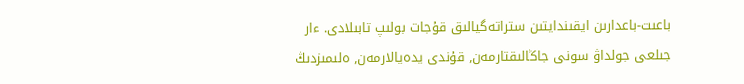باعىت-باعدارىن ايقىندايتىن ستراتەگيالىق قۇجات بولىپ تابىلادى. ءار جىلعى جولداۋ سونى جاڭالىقتارمەن, قۇندى يدەيالارمەن, ەلىمىزدىڭ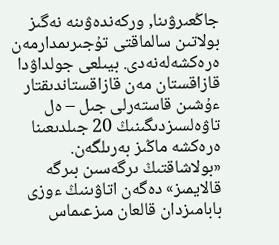جاڭعىرۋىنا, وركەندەۋىنە نەگىز بولاتىن سالماقتى تۇجىرىمدارمەن ەرەكشەلەنەدى. بيىلعى جولداۋدا قازاقستان مەن قازاقستاندىقتار ءۇشىن قاستەرلى جىل – ەل تاۋەلسىزدىگىنىڭ 20 جىلدىعىنا ەرەكشە ماڭىز بەرىلگەن. «بولاشاقتىڭ ىرگەسىن بىرگە قالايمىز» دەگەن اتاۋىنىڭ ءوزى بابامىزدان قالعان مىزعىماس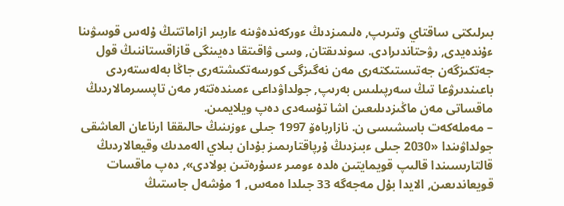بىرلىكتى ساقتاي وتىرىپ, ەلىمىزدىڭ ءوركەندەۋىنە ءاربىر ازاماتتىڭ ۇلەس قوسۋىنا ءۇندەيدى, رۋحتاندىرادى. سوندىقتان, وسى ۋاقىتقا دەيىنگى قازاقستاننىڭ قول جەتكىزگەن جەتىستىكتەرى مەن نەگىزگى كورسەتكىشتەرى جاڭا بەلەستەردى باعىندىرۋعا تىڭ سەرپىلىس بەرىپ, جولداۋداعى ءمىندەتتەر مەن تاپسىرمالاردىڭ ماقساتى مەن ماڭىزدىلىعىن اشا تۇسەدى دەپ ويلايمىن.
– مەملەكەت باسشىسى ن. نازارباەۆ 1997 جىلى ءوزىنىڭ حالىققا ارناعان العاشقى جولداۋىندا «2030 جىلى ءبىزدىڭ ۇرپاقتارىمىز بۇدان بىلاي الەمدىك وقيعالاردىڭ قالتارىسىندا قالىپ قويمايتىن ەلدە ءومىر ءسۇرەتىن بولادى», دەپ ماقسات قويعاندىعىن, الايدا بۇل مەجەگە 33 جىلدا ەمەس, 1 مۇشەل جاستىڭ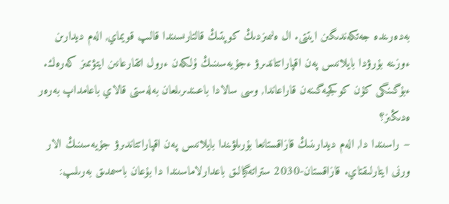بەدەرىندە جەتكەندىگىن ايتتى. ال ەلىمىزدىڭ كوپتىڭ قالتارىسىندا قالىپ قويماي, الەم ديدارىن ءوزىنە بۇرۋدا بايلانىس پەن اقپاراتتاندىرۋ ءجۇيەسىنىڭ ۇلكەن ءرول اتقارعانىن ايتۋىمىز كەرەك. ءبۇگىنگى كۇن كوكجيەگىنەن قاراعاندا, وسى سالادا باعىندىرىلعان بەلەستى قالاي باعامداپ بەرەر ەدىڭىز؟
– راسىندا دا, الەم ديدارىنىڭ قازاقستانعا بۇرىلۋىندا بايلانىس پەن اقپاراتتاندىرۋ جۇيەسىنىڭ الار ورنى ايتارلىقتاي. قازاقستان-2030 ستراتەگيالىق باعدارلاماسىندا دا بۇعان باسىمدىق بەرىلىپ: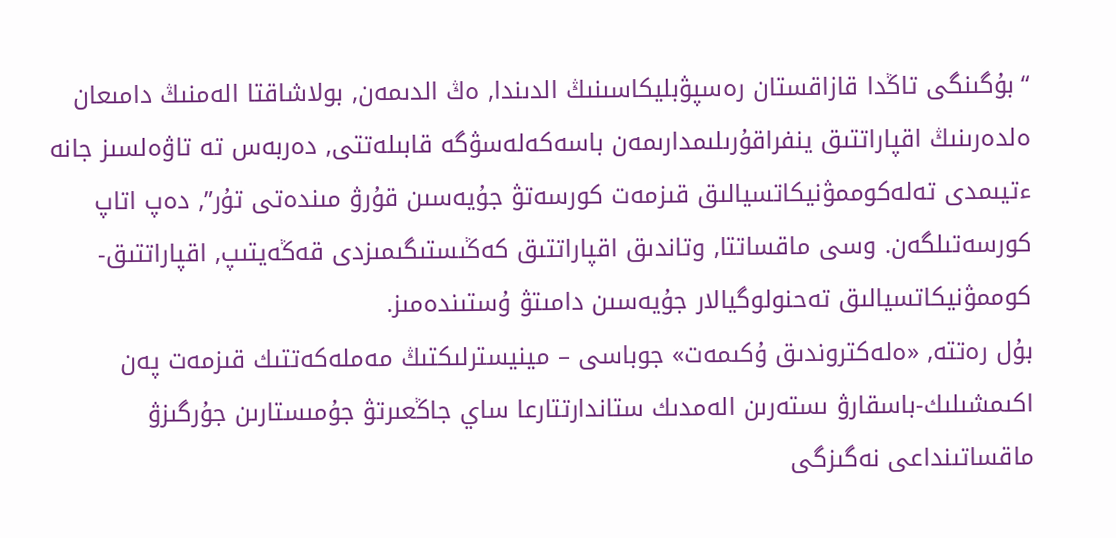“بۇگىنگى تاڭدا قازاقستان رەسپۋبليكاسىنىڭ الدىندا, ەڭ الدىمەن, بولاشاقتا الەمنىڭ دامىعان ەلدەرىنىڭ اقپاراتتىق ينفراقۇرىلىمدارىمەن باسەكەلەسۋگە قابىلەتتى, دەربەس تە تاۋەلسىز جانە ءتيىمدى تەلەكوممۋنيكاتسيالىق قىزمەت كورسەتۋ جۇيەسىن قۇرۋ مىندەتى تۇر”, دەپ اتاپ كورسەتىلگەن. وسى ماقساتتا, وتاندىق اقپاراتتىق كەڭىستىگىمىزدى قەڭەيتىپ, اقپاراتتىق-كوممۋنيكاتسيالىق تەحنولوگيالار جۇيەسىن دامىتۋ ۇستىندەمىز.
بۇل رەتتە, «ەلەكتروندىق ۇكىمەت» جوباسى – مينيسترلىكتىڭ مەملەكەتتىك قىزمەت پەن اكىمشىلىك-باسقارۋ ىستەرىن الەمدىك ستاندارتتارعا ساي جاڭعىرتۋ جۇمىستارىن جۇرگىزۋ ماقساتىنداعى نەگىزگى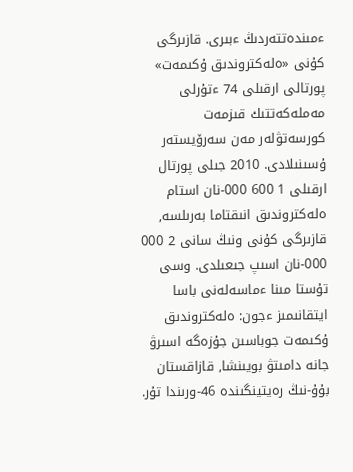ءمىندەتتەردىڭ ءبىرى. قازىرگى كۇنى «ەلەكتروندىق ۇكىمەت» پورتالى ارقىلى 74 ءتۇرلى مەملەكەتتىك قىزمەت كورسەتۋلەر مەن سەرۆيستەر ۇسىنىلادى. 2010 جىلى پورتال ارقىلى 1 600 000-نان استام ەلەكتروندىق انىقتاما بەرىلسە, قازىرگى كۇنى ونىڭ سانى 2 000 000-نان اسىپ جىعىلدى. وسى تۇستا مىنا ءماسەلەنى باسا ايتقانىمىز ءجون: ەلەكتروندىق ۇكىمەت جوباسىن جۇزەگە اسىرۋ جانە دامىتۋ بويىنشا, قازاقستان بۇۇ-نىڭ رەيتينگىندە 46-ورىندا تۇر.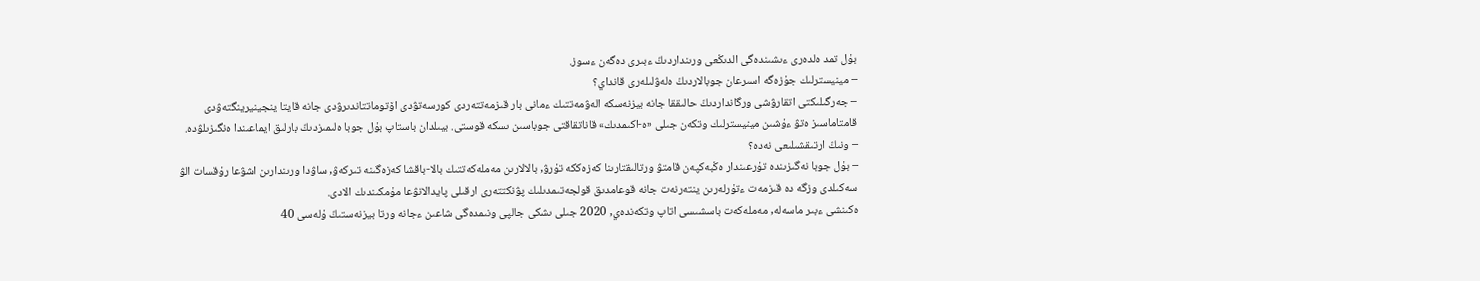بۇل تمد ەلدەرى ءىشىندەگى الدىڭعى ورىنداردىڭ ءبىرى دەگەن ءسوز.
– مينيسترلىك جۇزەگە اسىرعان جوبالاردىڭ ەلەۋلىلەرى قانداي؟
– جەرگىلىكتى اتقارۋشى ورگانداردىڭ حالىققا جانە بيزنەسكە الەۋمەتتىك ءمانى بار قىزمەتتەردى كورسەتۋدى اۆتوماتتاندىرۋدى جانە قايتا ينجينيرينگتەۋدى قامتاماسىز ەتۋ ءۇشىن مينيسترلىك وتكەن جىلى «ە-اكىمدىك» قاناتقاقتى جوباسىن ىسكە قوستى. بيىلدان باستاپ بۇل جوبا ەلىمىزدىڭ بارلىق ايماعىندا ەنگىزىلۋدە.
– ونىڭ ارتىقشىلىعى نەدە؟
– بۇل جوبا نەگىزىندە تۇرعىندار ەڭبەكپەن قامتۋ ورتالىقتارىنا كەزەككە تۇرۋ, بالالارىن مەملەكەتتىك بالا-باقشا كەزەگىنە تىركەۋ, ساۋدا ورىندارىن اشۋعا رۇقسات الۋ سەكىلدى وزگە دە قىزمەت ءتۇرلەرىن ينتەرنەت جانە قوعامدىق قولجەتىمدىلىك پۋنكتتەرى ارقىلى پايدالانۋعا مۇمكىندىك الادى.
ەكىنشى ءبىر ماسەلە, مەملەكەت باسشىسى اتاپ وتكەندەي, 2020 جىلى ىشكى جالپى ونىمدەگى شاعىن ءجانە ورتا بيزنەستىڭ ۇلەسى 40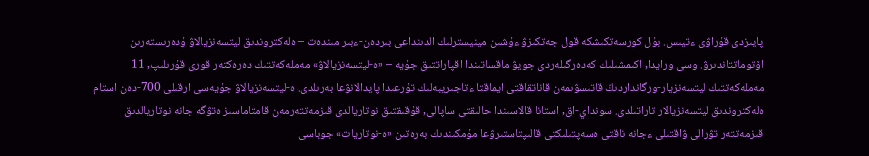پايىزدى قۇراۋى ءتيىس. بۇل كورسەتكىشكە قول جەتكىزۋ ءۇشىن مينيسترلىك الدىنداعى بىردەن-ءبىر مىندەت – ەلەكتروندىق ليتسەنزيالاۋ ۇدەرىستەرىن اۆتوماتتاندىرۋ. وسى ورايدا, اكىمشىلىك كەدەرگىلەردى جويۋ ماقساتىندا اقپاراتتىق جۇيە – «ە-ليتسەنزيالاۋ» مەملەكەتتىك دەرەكتەر قورى قۇرىلىپ, 11 مەملەكەتتىك ليتسەنزيار-ورگانداردىڭ قاتىسۋىمەن قاناتقاقتى ايماقتا ءتاجىريبەلىك تۇرعىدا پايدالانۋعا بەرىلدى. ە-ليتسەنزيالاۋ جۇيەسى ارقىلى 700-دەن استام ەلەكتروندىق ليتسەنزيالار تاراتىلدى. سونداي-اق, استانا قالاسىندا حالىقتى ساپالى, قۇقىقتىق نوتاريالدى قىزمەتتەرمەن قامتاماسىز ەتۋگە جانە نوتاريالدىق قىزمەتتەر تۋرالى ۋاقتىلى ءجانە ناقتى ەسەپتىلىكتى قالىپتاستىرۋعا مۇمكىندىك بەرەتىن «ە-نوتاريات» جوباسى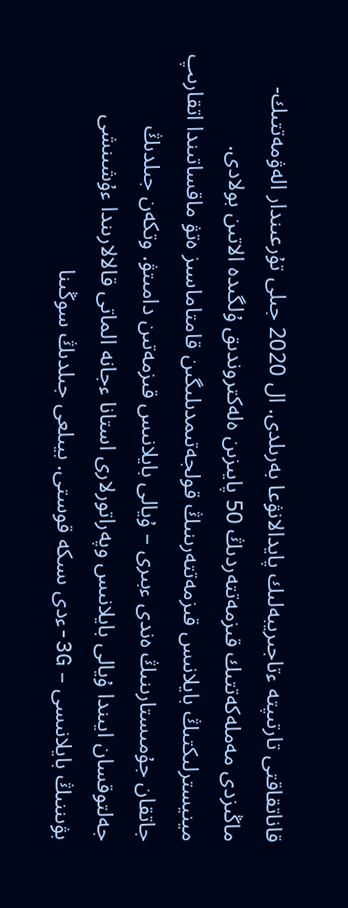قاناتقاقتى تارتىپتە ءتاجىريبەلىك پايدالانۋعا بەرىلدى. ال 2020 جىلى تۇرعىندار الەۋمەتتىك-ماڭىزدى مەملەكەتتىك قىزمەتتەردىڭ 50 پايىزىن ەلەكتروندىق ۇلگىدە الاتىن بولادى.
مينيسترلىكتىڭ بايلانىس قىزمەتتەرىنىڭ قولجەتىمدىلىگىن قامتاماسىز ەتۋ ماقساتىندا اتقارىپ جاتقان جۇمىستارىنىڭ ەندى ءبىرى – ۇيالى بايلانىس قىزمەتىن دامىتۋ. وتكەن جىلدىڭ جەلتوقسان ايىندا ۇيالى بايلانىس وپەراتورلارى استانا ءجانە الماتى قالالارىندا ءۇشىنشى بۋىننىڭ بايلانىسى – 3G-ءدى ىسكە قوستى. بيىلعى جىلدىڭ سوڭىنا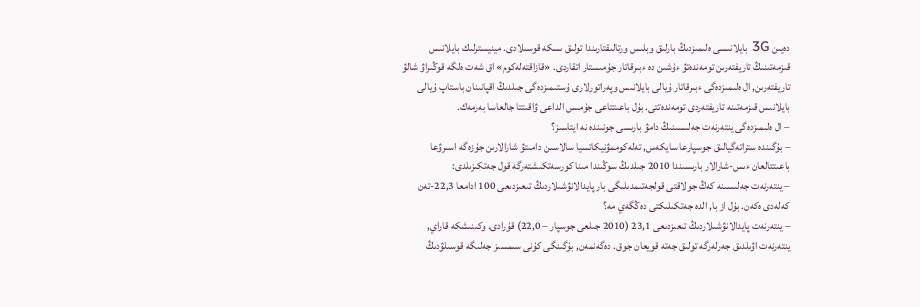دەيىن 3G بايلانىسى ەلىمىزدىڭ بارلىق وبلىس ورتالىقتارىندا تولىق ىسكە قوسىلادى. مينيسترلىك بايلانىس قىزمەتىنىڭ تاريفتەرىن تومەندەتۋ ءۇشىن دە ءبىرقاتار جۇمىستار اتقاردى. «قازاقتەلەكوم» اق شەت ەلگە قوڭىراۋ شالۋ تاريفتەرىن, ال ەلىمىزدەگى ءبىرقاتار ۇيالى بايلانىس وپەراتورلارى ۇستىمىزدەگى جىلدىڭ اقپانىنان باستاپ ۇيالى بايلانىس قىزمەتىنە تاريفتەردى تومەندەتتى. بۇل باعىتتاعى جۇمىس الداعى ۋاقىتتا جالعاسا بەرمەك.
– ال ەلىمىزدەگى ينتەرنەت جەلىسىنىڭ دامۋ بارىسى جونىندە نە ايتاسىز؟
– بۇگىندە ستراتەگيالىق جوسپارعا سايكەس, تەلەكوممۋنيكاتسيا سالاسىن دامىتۋ شارالارىن جۇزەگە اسىرۋعا باعىتتالعان ءىس-شارالار بارىسىندا 2010 جىلدىڭ سوڭىندا مىنا كورسەتكىشتەرگە قول جەتكىزىلدى:
– ينتەرنەت جەلىسىنە كەڭ جولاقتى قولجەتىمدىلىگى بار پايدالانۋشىلاردىڭ تىعىزدىعى 100 ادامعا 22,3-تەن كەلەدى ەكەن. بۇل از با, الدە جەتكىلىكتى دەڭگەي مە؟
– ينتەرنەت پايدالانۋشىلاردىڭ تىعىزدىعى 23,1 (2010 جىلعى جوسپار – 22,0) قۇرادى. وكىنىشكە قاراي, ينتەرنەت اۋىلدىق جەرلەرگە تولىق جەتە قويعان جوق. دەگەنمەن, بۇگىنگى كۇنى سىمسىز جەلىگە قوسىلۋدىڭ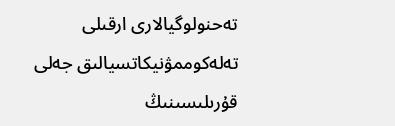تەحنولوگيالارى ارقىلى تەلەكوممۋنيكاتسيالىق جەلى قۇرىلىسىنىڭ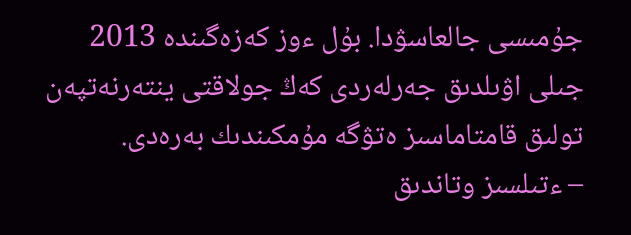جۇمىسى جالعاسۋدا. بۇل ءوز كەزەگىندە 2013 جىلى اۋىلدىق جەرلەردى كەڭ جولاقتى ينتەرنەتپەن تولىق قامتاماسىز ەتۋگە مۇمكىندىك بەرەدى.
– ءتىلسىز وتاندىق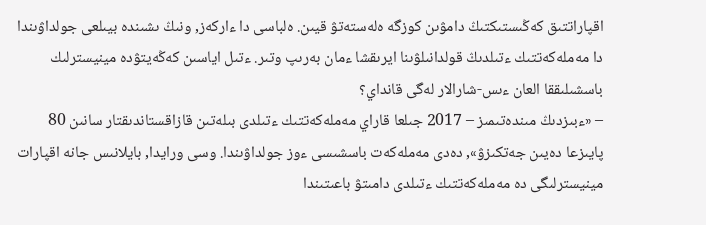اقپاراتتىق كەڭىستىكتىڭ دامۋىن كوزگە ەلەستەتۋ قيىن. ەلباسى دا ءاركەز, ونىڭ ىشىندە بيىلعى جولداۋىندا دا مەملەكەتتىك ءتىلدىڭ قولدانىلۋىنا ايرىقشا ءمان بەرىپ وتىر. ءتىل اياسىن كەڭەيتۋدە مينيسترلىك باسشىلىققا العان ءىس-شارالار لەگى قانداي؟
– «ءبىزدىڭ مىندەتىمىز – 2017 جىلعا قاراي مەملەكەتتىك ءتىلدى بىلەتىن قازاقستاندىقتار سانىن 80 پايىزعا دەيىن جەتكىزۋ», دەدى مەملەكەت باسشىسى ءوز جولداۋىندا. وسى ورايدا, بايلانىس جانە اقپارات مينيسترلىگى دە مەملەكەتتىك ءتىلدى دامىتۋ باعىتىندا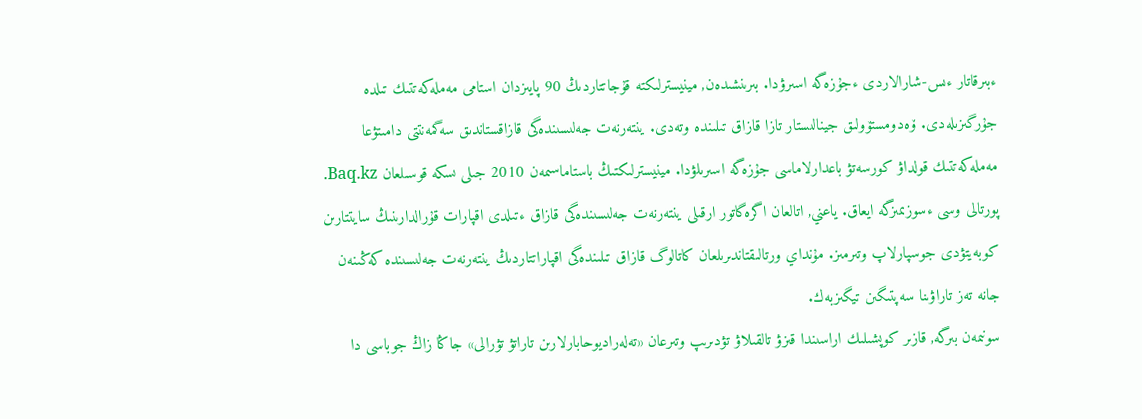ءبىرقاتار ءىس-شارالاردى ءجۇزەگە اسىرۋدا. بىرىنشىدەن, مينيسترلىكتە قۇجاتتاردىڭ 90 پايىزدان استامى مەملەكەتتىك تىلدە جۇرگىزىلەدى. ۆەدومستۆولىق جينالىستار تازا قازاق تىلىندە وتەدى. ينتەرنەت جەلىسىندەگى قازاقستاندىق سەگمەنتتى دامىتۋعا مەملەكەتتىك قولداۋ كورسەتۋ باعدارلاماسى جۇزەگە اسىرىلۋدا. مينيسترلىكتىڭ باستاماسىمەن 2010 جىلى ىسكە قوسىلعان Baq.kz. پورتالى وسى ءسوزىمىزگە ايعاق. ياعني, اتالعان اگرەگاتور ارقىلى ينتەرنەت جەلىسىندەگى قازاق ءتىلدى اقپارات قۇرالدارىنىڭ سايتتارىن كوبەيتۋدى جوسپارلاپ وتىرمىز. مۇنداي ورتالىقتاندىرىلعان كاتالوگ قازاق تىلىندەگى اقپاراتتاردىڭ ينتەرنەت جەلىسىندە كەڭىنەن جانە تەز تاراۋىنا سەپتىگىن تيگىزبەك.
سونىمەن بىرگە, قازىر كوپشىلىك اراسىندا قىزۋ تالقىلاۋ تۋدىرىپ وتىرعان «تەلەراديوحابارلارىن تاراتۋ تۋرالى» جاڭا زاڭ جوباسى دا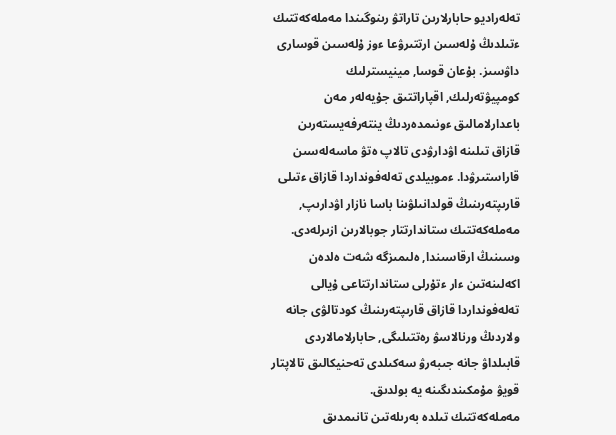تەلەراديو حابارلارىن تاراتۋ رىنوگىندا مەملەكەتتىك ءتىلدىڭ ۇلەسىن ارتتىرۋعا ءوز ۇلەسىن قوسارى داۋسىز. بۇعان قوسا, مينيسترلىك كومپيۋتەرلىك, اقپاراتتىق جۇيەلەر مەن باعدارلامالىق ءونىمدەردىڭ ينتەرفەيستەرىن قازاق تىلىنە اۋدارۋدى تالاپ ەتۋ ماسەلەسىن قاراستىرۋدا. ءموبيلدى تەلەفونداردا قازاق ءتىلى قارىپتەرىنىڭ قولدانىلۋىنا باسا نازار اۋدارىپ, مەملەكەتتىك ستاندارتتار جوبالارىن ازىرلەدى. وسىنىڭ ارقاسىندا, ەلىمىزگە شەت ەلدەن اكەلىنەتىن ءار ءتۇرلى ستاندارتتاعى ۇيالى تەلەفونداردا قازاق قارىپتەرىنىڭ كودتالۋى جانە ولاردىڭ ورنالاسۋ رەتتىلىگى, حابارلامالاردى قابىلداۋ جانە جىبەرۋ سەكىلدى تەحنيكالىق تالاپتار قويۋ مۇمكىندىگىنە يە بولدىق.
مەملەكەتتىك تىلدە بەرىلەتىن تانىمدىق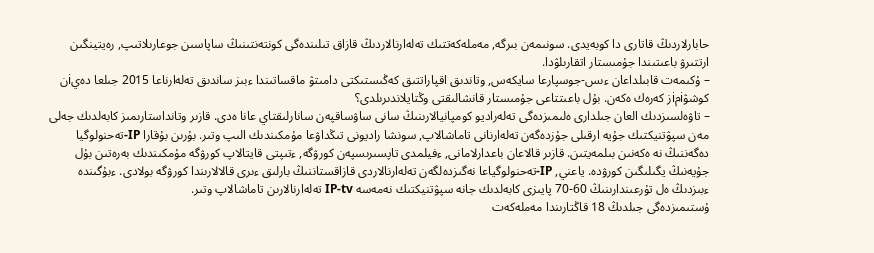حابارلاردىڭ قاتارى دا كوبەيدى. سونىمەن بىرگە, مەملەكەتتىك تەلەارنالاردىڭ قازاق تىلىندەگى كونتەنتىنىڭ ساپاسىن جوعارىلاتىپ, رەيتينگىن ارتتىرۋ باعىتىندا جۇمىستار اتقارىلۋدا.
– ۇكىمەت قابىلداعان ءىس-جوسپارعا سايكەس, وتاندىق اقپاراتتىق كەڭىستىكتى دامىتۋ ماقساتىندا ءبىز ساندىق تەلەارناعا 2015 جىلعا دەيiن كوشۋiمiز كەرەك ەكەن. بۇل باعىتتاعى جۇمىستار قانشالىقتى وڭتايلاندىرىلدى؟
– تاۋەلسىزدىك العان جىلدارى ەلىمىزدەگى تەلەراديو كومپانيالارىنىڭ سانى ساۋساقپەن سانارلىقتاي عانا ەدى. قازىر وتانداستارىمىز كابەلدىك جەلى مەن سپۋتنيكتىك جۇيە ارقىلى جۇزدەگەن تەلەارنانى تاماشالاپ, سونشا راديونى تىڭداۋعا مۇمكىندىك الىپ وتىر. بۇرىن بۇقارا IP-تەحنولوگيا دەگەننىڭ نە ەكەنىن بىلمەيتىن. قازىر قالاعان باعدارلامانى, ءفيلمدى تاپسىرىسپەن كورۋگە, ءتىپتى قايتالاپ كورۋگە مۇمكىندىك بەرەتىن بۇل جۇيەنىڭ يگىلىگىن كورۋدە. ياعني, IP-تەحنولوگياعا نەگىزدەلگەن تەلەارنالاردى قازاقستاننىڭ بارلىق ءىرى قالالارىندا كورۋگە بولادى. ءبۇگىندە ءبىزدىڭ ەل تۇرعىندارىنىڭ 60-70 پايىزى كابەلدىك جانە سپۋتنيكتىك نەمەسە IP-tv تەلەارنالارىن تاماشالاپ وتىر.
ۇستىمىزدەگى جىلدىڭ 18 قاڭتارىندا مەملەكەت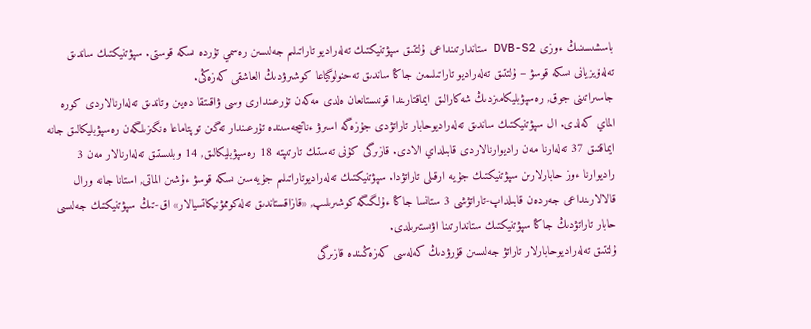باسشىسىنىڭ ءوزى DVB-S2 ستاندارتىنداعى ۇلتتىق سپۋتنيكتىك تەلەراديو تاراتىلىم جەلىسىن رەسمي تۇردە ىسكە قوستى. سپۋتنيكتىك ساندىق تەلەۆيزيانى ىسكە قوسۋ – ۇلتتىق تەلەراديو تاراتىلىمىن جاڭا ساندىق تەحنولوگياعا كوشىرۋدىڭ العاشقى كەزەڭى.
جاسىراتىنى جوق, رەسپۋبليكامىزدىڭ شەكارالىق ايماقتارىندا قونىستانعان ەلدى مەكەن تۇرعىندارى وسى ۋاقىتقا دەيىن وتاندىق تەلەارنالاردى كورە الماي كەلدى. ال سپۋتنيكتىك ساندىق تەلەراديوحابار تاراتۋدى جۇزەگە اسىرۋ ءناتيجەسىندە تۇرعىندار تەگىن توپتاماعا ەنگىزىلگەن رەسپۋبليكالىق جانە ايماقتىق 37 تەلەارنا مەن راديوارنالاردى قابىلداي الادى. قازىرگى كۇنى تەستىك تارتىپتە 18 رەسپۋبليكالىق, 14 وبلىستىق تەلەارنالار مەن 3 راديوارنا ءوز حابارلارىن سپۋتنيكتىك جۇيە ارقىلى تاراتۋدا. سپۋتنيكتىك تەلەراديوتاراتىلىم جۇيەسىن ىسكە قوسۋ ءۇشىن الماتى, استانا جانە ورال قالالارىنداعى جەردەن قابىلداپ-تاراتۋشى 3 ستانسا جاڭا ءۇلگىگە كوشىرىلىپ, «قازاقستاندىق تەلەكوممۋنيكاتسيالار» اق-تىڭ سپۋتنيكتىك جەلىسى حابار تاراتۋدىڭ جاڭا سپۋتنيكتىك ستاندارتىنا اۋىستىرىلدى.
ۇلتتىق تەلەراديوحابارلار تاراتۋ جەلىسىن قۇرۋدىڭ كەلەسى كەزەڭىندە قازىرگى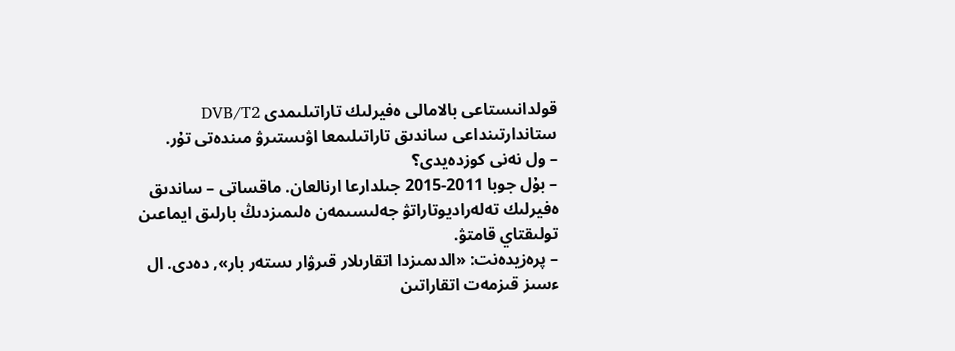قولدانىستاعى بالامالى ەفيرلىك تاراتىلىمدى DVB/T2 ستاندارتىنداعى ساندىق تاراتىلىمعا اۋىستىرۋ مىندەتى تۇر.
– ول نەنى كوزدەيدى؟
– بۇل جوبا 2011-2015 جىلدارعا ارنالعان. ماقساتى – ساندىق ەفيرلىك تەلەراديوتاراتۋ جەلىسىمەن ەلىمىزدىڭ بارلىق ايماعىن تولىقتاي قامتۋ.
– پرەزيدەنت: «الدىمىزدا اتقارىلار قىرۋار ىستەر بار», دەدى. ال ءسىز قىزمەت اتقاراتىن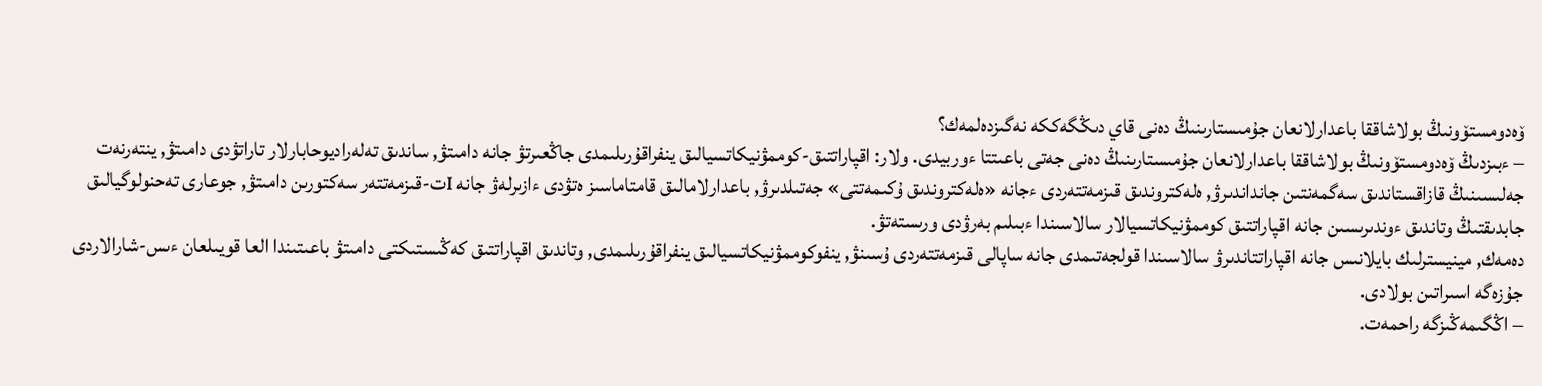ۆەدومستۆونىڭ بولاشاققا باعدارلانعان جۇمىستارىنىڭ دەنى قاي دىڭگەككە نەگىزدەلمەك؟
– ءبىزدىڭ ۆەدومستۆونىڭ بولاشاققا باعدارلانعان جۇمىستارىنىڭ دەنى جەتى باعىتتا ءوربيدى. ولار: اقپاراتتىق-كوممۋنيكاتسيالىق ينفراقۇرىلىمدى جاڭعىرتۋ جانە دامىتۋ, ساندىق تەلەراديوحابارلار تاراتۋدى دامىتۋ, ينتەرنەت جەلىسىنىڭ قازاقستاندىق سەگمەنتىن جانداندىرۋ, ەلەكتروندىق قىزمەتتەردى ءجانە «ەلەكتروندىق ۇكىمەتتى» جەتىلدىرۋ, باعدارلامالىق قامتاماسىز ەتۋدى ءازىرلەۋ جانە Iت-قىزمەتتەر سەكتورىن دامىتۋ, جوعارى تەحنولوگيالىق جابدىقتىڭ وتاندىق ءوندىرىسىن جانە اقپاراتتىق كوممۋنيكاتسيالار سالاسىندا ءبىلىم بەرۋدى ورىستەتۋ.
دەمەك, مينيسترلىك بايلانىس جانە اقپاراتتاندىرۋ سالاسىندا قولجەتىمدى جانە ساپالى قىزمەتتەردى ۇسىنۋ, ينفوكوممۋنيكاتسيالىق ينفراقۇرىلىمدى, وتاندىق اقپاراتتىق كەڭىستىكتى دامىتۋ باعىتىندا العا قويىلعان ءىس-شارالاردى جۇزەگە اسىراتىن بولادى.
– اڭگىمەڭىزگە راحمەت.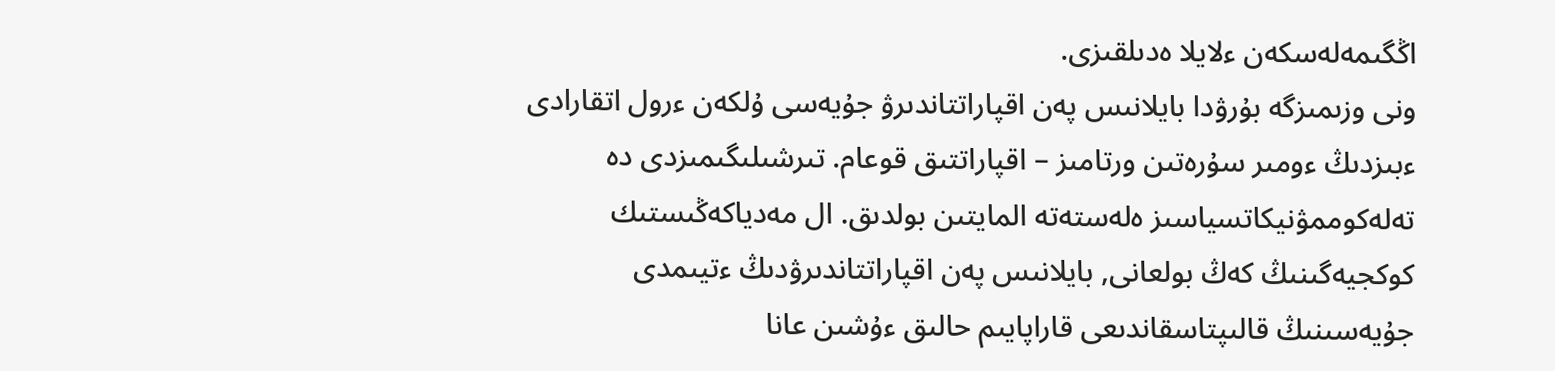اڭگىمەلەسكەن ءلايلا ەدىلقىزى.
ونى وزىمىزگە بۇرۋدا بايلانىس پەن اقپاراتتاندىرۋ جۇيەسى ۇلكەن ءرول اتقارادى
ءبىزدىڭ ءومىر سۇرەتىن ورتامىز – اقپاراتتىق قوعام. تىرشىلىگىمىزدى دە تەلەكوممۋنيكاتسياسىز ەلەستەتە المايتىن بولدىق. ال مەدياكەڭىستىك كوكجيەگىنىڭ كەڭ بولعانى, بايلانىس پەن اقپاراتتاندىرۋدىڭ ءتيىمدى جۇيەسىنىڭ قالىپتاسقاندىعى قاراپايىم حالىق ءۇشىن عانا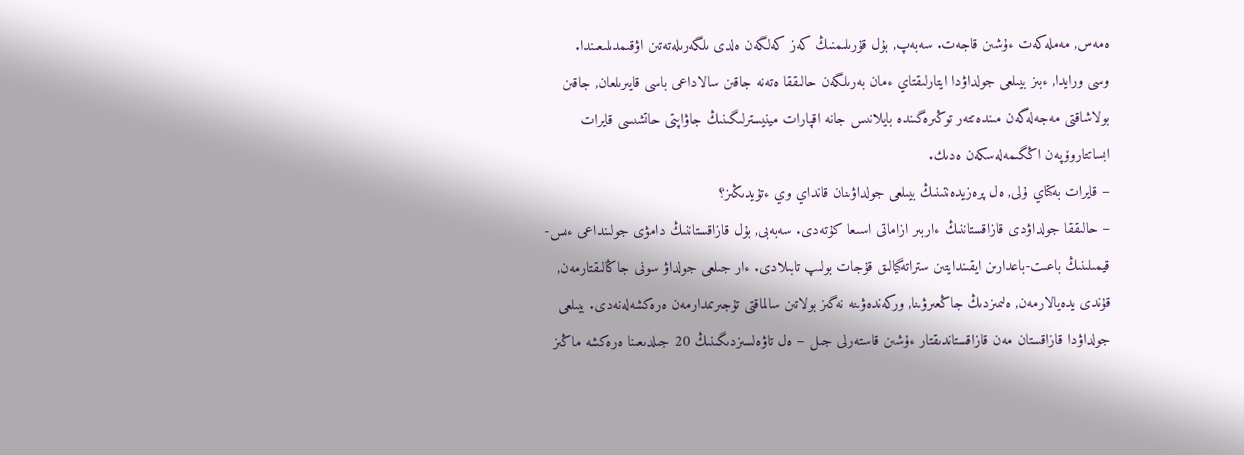ەمەس, مەملەكەت ءۇشىن قاجەت. سەبەپ, بۇل قۇرىلىمنىڭ كەز كەلگەن ەلدى ىلگەرىلەتەتىن اۋقىمدىلىعىندا.
وسى ورايدا, ءبىز بيىلعى جولداۋدا ايتارلىقتاي ءمان بەرىلگەن حالىققا ەتەنە جاقىن سالاداعى باسى قايىرىلعان, جاقىن بولاشاقتى مەجەلەگەن مىندەتتەر توڭىرەگىندە بايلانىس جانە اقپارات مينيسترلىگىنىڭ جاۋاپتى حاتشىسى قايرات ابساتتاروۆپەن اڭگىمەلەسكەن ەدىك.
– قايرات بەكتاي ۇلى, ەل پرەزيدەنتىنىڭ بيىلعى جولداۋىنان قانداي وي ءتۇيدىڭىز؟
– حالىققا جولداۋدى قازاقستاننىڭ ءاربىر ازاماتى اسىعا كۇتەدى. سەبەبى, بۇل قازاقستاننىڭ دامۋى جولىنداعى ءىس-قيمىلىنىڭ باعىت-باعدارىن ايقىندايتىن ستراتەگيالىق قۇجات بولىپ تابىلادى. ءار جىلعى جولداۋ سونى جاڭالىقتارمەن, قۇندى يدەيالارمەن, ەلىمىزدىڭ جاڭعىرۋىنا, وركەندەۋىنە نەگىز بولاتىن سالماقتى تۇجىرىمدارمەن ەرەكشەلەنەدى. بيىلعى جولداۋدا قازاقستان مەن قازاقستاندىقتار ءۇشىن قاستەرلى جىل – ەل تاۋەلسىزدىگىنىڭ 20 جىلدىعىنا ەرەكشە ماڭىز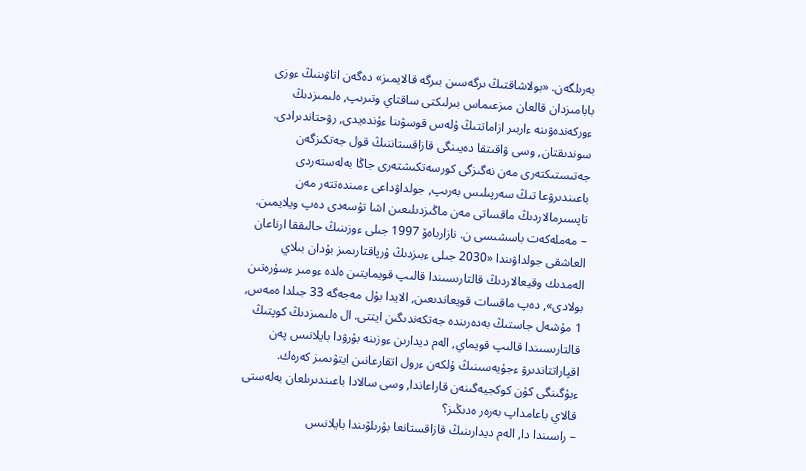بەرىلگەن. «بولاشاقتىڭ ىرگەسىن بىرگە قالايمىز» دەگەن اتاۋىنىڭ ءوزى بابامىزدان قالعان مىزعىماس بىرلىكتى ساقتاي وتىرىپ, ەلىمىزدىڭ ءوركەندەۋىنە ءاربىر ازاماتتىڭ ۇلەس قوسۋىنا ءۇندەيدى, رۋحتاندىرادى. سوندىقتان, وسى ۋاقىتقا دەيىنگى قازاقستاننىڭ قول جەتكىزگەن جەتىستىكتەرى مەن نەگىزگى كورسەتكىشتەرى جاڭا بەلەستەردى باعىندىرۋعا تىڭ سەرپىلىس بەرىپ, جولداۋداعى ءمىندەتتەر مەن تاپسىرمالاردىڭ ماقساتى مەن ماڭىزدىلىعىن اشا تۇسەدى دەپ ويلايمىن.
– مەملەكەت باسشىسى ن. نازارباەۆ 1997 جىلى ءوزىنىڭ حالىققا ارناعان العاشقى جولداۋىندا «2030 جىلى ءبىزدىڭ ۇرپاقتارىمىز بۇدان بىلاي الەمدىك وقيعالاردىڭ قالتارىسىندا قالىپ قويمايتىن ەلدە ءومىر ءسۇرەتىن بولادى», دەپ ماقسات قويعاندىعىن, الايدا بۇل مەجەگە 33 جىلدا ەمەس, 1 مۇشەل جاستىڭ بەدەرىندە جەتكەندىگىن ايتتى. ال ەلىمىزدىڭ كوپتىڭ قالتارىسىندا قالىپ قويماي, الەم ديدارىن ءوزىنە بۇرۋدا بايلانىس پەن اقپاراتتاندىرۋ ءجۇيەسىنىڭ ۇلكەن ءرول اتقارعانىن ايتۋىمىز كەرەك. ءبۇگىنگى كۇن كوكجيەگىنەن قاراعاندا, وسى سالادا باعىندىرىلعان بەلەستى قالاي باعامداپ بەرەر ەدىڭىز؟
– راسىندا دا, الەم ديدارىنىڭ قازاقستانعا بۇرىلۋىندا بايلانىس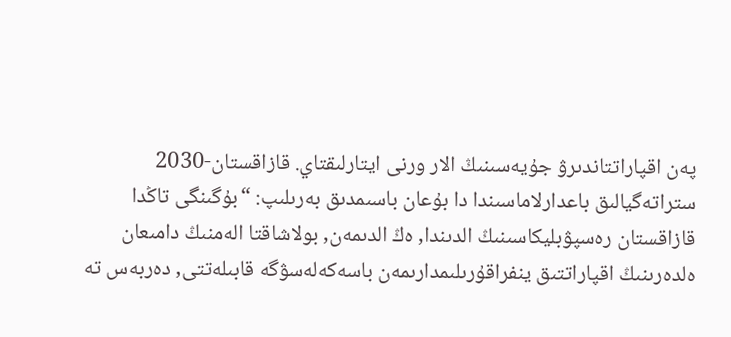پەن اقپاراتتاندىرۋ جۇيەسىنىڭ الار ورنى ايتارلىقتاي. قازاقستان-2030 ستراتەگيالىق باعدارلاماسىندا دا بۇعان باسىمدىق بەرىلىپ: “بۇگىنگى تاڭدا قازاقستان رەسپۋبليكاسىنىڭ الدىندا, ەڭ الدىمەن, بولاشاقتا الەمنىڭ دامىعان ەلدەرىنىڭ اقپاراتتىق ينفراقۇرىلىمدارىمەن باسەكەلەسۋگە قابىلەتتى, دەربەس تە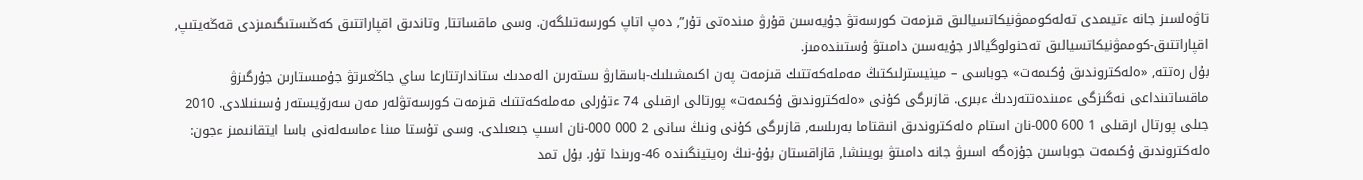تاۋەلسىز جانە ءتيىمدى تەلەكوممۋنيكاتسيالىق قىزمەت كورسەتۋ جۇيەسىن قۇرۋ مىندەتى تۇر”, دەپ اتاپ كورسەتىلگەن. وسى ماقساتتا, وتاندىق اقپاراتتىق كەڭىستىگىمىزدى قەڭەيتىپ, اقپاراتتىق-كوممۋنيكاتسيالىق تەحنولوگيالار جۇيەسىن دامىتۋ ۇستىندەمىز.
بۇل رەتتە, «ەلەكتروندىق ۇكىمەت» جوباسى – مينيسترلىكتىڭ مەملەكەتتىك قىزمەت پەن اكىمشىلىك-باسقارۋ ىستەرىن الەمدىك ستاندارتتارعا ساي جاڭعىرتۋ جۇمىستارىن جۇرگىزۋ ماقساتىنداعى نەگىزگى ءمىندەتتەردىڭ ءبىرى. قازىرگى كۇنى «ەلەكتروندىق ۇكىمەت» پورتالى ارقىلى 74 ءتۇرلى مەملەكەتتىك قىزمەت كورسەتۋلەر مەن سەرۆيستەر ۇسىنىلادى. 2010 جىلى پورتال ارقىلى 1 600 000-نان استام ەلەكتروندىق انىقتاما بەرىلسە, قازىرگى كۇنى ونىڭ سانى 2 000 000-نان اسىپ جىعىلدى. وسى تۇستا مىنا ءماسەلەنى باسا ايتقانىمىز ءجون: ەلەكتروندىق ۇكىمەت جوباسىن جۇزەگە اسىرۋ جانە دامىتۋ بويىنشا, قازاقستان بۇۇ-نىڭ رەيتينگىندە 46-ورىندا تۇر. بۇل تمد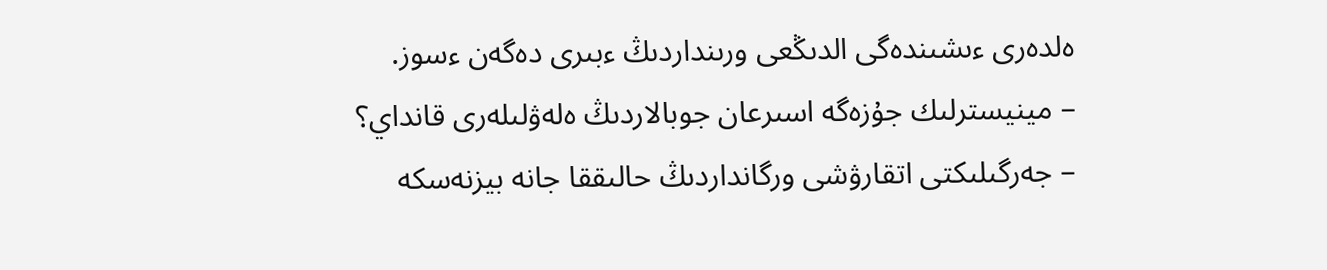ەلدەرى ءىشىندەگى الدىڭعى ورىنداردىڭ ءبىرى دەگەن ءسوز.
– مينيسترلىك جۇزەگە اسىرعان جوبالاردىڭ ەلەۋلىلەرى قانداي؟
– جەرگىلىكتى اتقارۋشى ورگانداردىڭ حالىققا جانە بيزنەسكە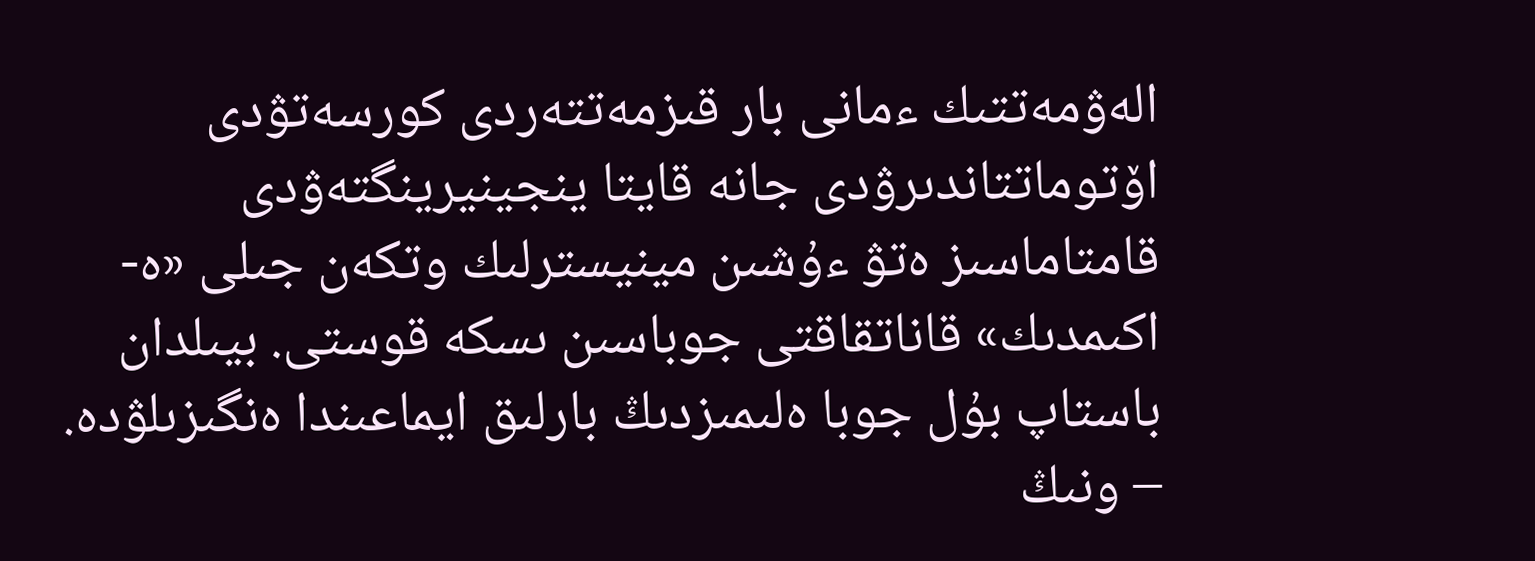الەۋمەتتىك ءمانى بار قىزمەتتەردى كورسەتۋدى اۆتوماتتاندىرۋدى جانە قايتا ينجينيرينگتەۋدى قامتاماسىز ەتۋ ءۇشىن مينيسترلىك وتكەن جىلى «ە-اكىمدىك» قاناتقاقتى جوباسىن ىسكە قوستى. بيىلدان باستاپ بۇل جوبا ەلىمىزدىڭ بارلىق ايماعىندا ەنگىزىلۋدە.
– ونىڭ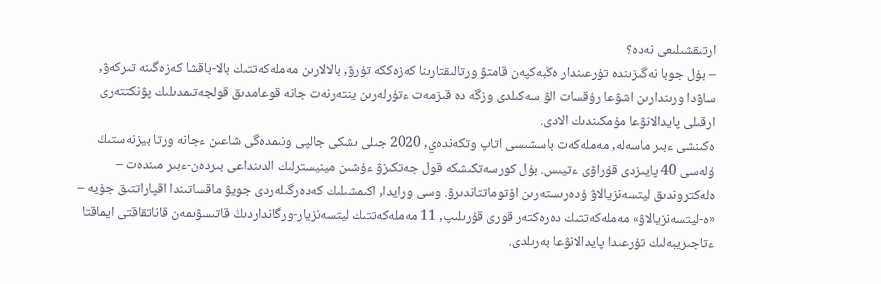ارتىقشىلىعى نەدە؟
– بۇل جوبا نەگىزىندە تۇرعىندار ەڭبەكپەن قامتۋ ورتالىقتارىنا كەزەككە تۇرۋ, بالالارىن مەملەكەتتىك بالا-باقشا كەزەگىنە تىركەۋ, ساۋدا ورىندارىن اشۋعا رۇقسات الۋ سەكىلدى وزگە دە قىزمەت ءتۇرلەرىن ينتەرنەت جانە قوعامدىق قولجەتىمدىلىك پۋنكتتەرى ارقىلى پايدالانۋعا مۇمكىندىك الادى.
ەكىنشى ءبىر ماسەلە, مەملەكەت باسشىسى اتاپ وتكەندەي, 2020 جىلى ىشكى جالپى ونىمدەگى شاعىن ءجانە ورتا بيزنەستىڭ ۇلەسى 40 پايىزدى قۇراۋى ءتيىس. بۇل كورسەتكىشكە قول جەتكىزۋ ءۇشىن مينيسترلىك الدىنداعى بىردەن-ءبىر مىندەت – ەلەكتروندىق ليتسەنزيالاۋ ۇدەرىستەرىن اۆتوماتتاندىرۋ. وسى ورايدا, اكىمشىلىك كەدەرگىلەردى جويۋ ماقساتىندا اقپاراتتىق جۇيە – «ە-ليتسەنزيالاۋ» مەملەكەتتىك دەرەكتەر قورى قۇرىلىپ, 11 مەملەكەتتىك ليتسەنزيار-ورگانداردىڭ قاتىسۋىمەن قاناتقاقتى ايماقتا ءتاجىريبەلىك تۇرعىدا پايدالانۋعا بەرىلدى.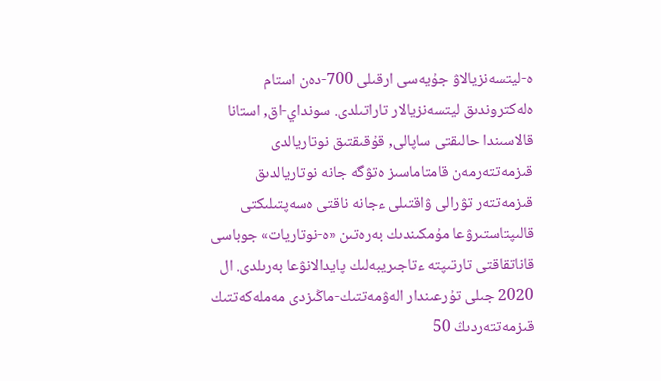ە-ليتسەنزيالاۋ جۇيەسى ارقىلى 700-دەن استام ەلەكتروندىق ليتسەنزيالار تاراتىلدى. سونداي-اق, استانا قالاسىندا حالىقتى ساپالى, قۇقىقتىق نوتاريالدى قىزمەتتەرمەن قامتاماسىز ەتۋگە جانە نوتاريالدىق قىزمەتتەر تۋرالى ۋاقتىلى ءجانە ناقتى ەسەپتىلىكتى قالىپتاستىرۋعا مۇمكىندىك بەرەتىن «ە-نوتاريات» جوباسى قاناتقاقتى تارتىپتە ءتاجىريبەلىك پايدالانۋعا بەرىلدى. ال 2020 جىلى تۇرعىندار الەۋمەتتىك-ماڭىزدى مەملەكەتتىك قىزمەتتەردىڭ 50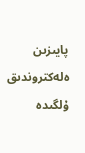پايىزىن ەلەكتروندىق ۇلگىدە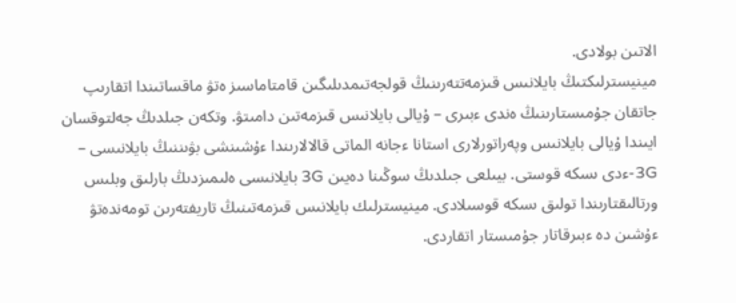الاتىن بولادى.
مينيسترلىكتىڭ بايلانىس قىزمەتتەرىنىڭ قولجەتىمدىلىگىن قامتاماسىز ەتۋ ماقساتىندا اتقارىپ جاتقان جۇمىستارىنىڭ ەندى ءبىرى – ۇيالى بايلانىس قىزمەتىن دامىتۋ. وتكەن جىلدىڭ جەلتوقسان ايىندا ۇيالى بايلانىس وپەراتورلارى استانا ءجانە الماتى قالالارىندا ءۇشىنشى بۋىننىڭ بايلانىسى – 3G-ءدى ىسكە قوستى. بيىلعى جىلدىڭ سوڭىنا دەيىن 3G بايلانىسى ەلىمىزدىڭ بارلىق وبلىس ورتالىقتارىندا تولىق ىسكە قوسىلادى. مينيسترلىك بايلانىس قىزمەتىنىڭ تاريفتەرىن تومەندەتۋ ءۇشىن دە ءبىرقاتار جۇمىستار اتقاردى.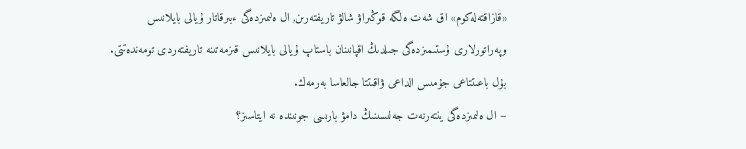«قازاقتەلەكوم» اق شەت ەلگە قوڭىراۋ شالۋ تاريفتەرىن, ال ەلىمىزدەگى ءبىرقاتار ۇيالى بايلانىس وپەراتورلارى ۇستىمىزدەگى جىلدىڭ اقپانىنان باستاپ ۇيالى بايلانىس قىزمەتىنە تاريفتەردى تومەندەتتى. بۇل باعىتتاعى جۇمىس الداعى ۋاقىتتا جالعاسا بەرمەك.
– ال ەلىمىزدەگى ينتەرنەت جەلىسىنىڭ دامۋ بارىسى جونىندە نە ايتاسىز؟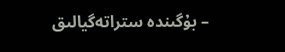– بۇگىندە ستراتەگيالىق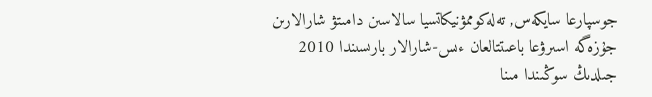جوسپارعا سايكەس, تەلەكوممۋنيكاتسيا سالاسىن دامىتۋ شارالارىن جۇزەگە اسىرۋعا باعىتتالعان ءىس-شارالار بارىسىندا 2010 جىلدىڭ سوڭىندا مىنا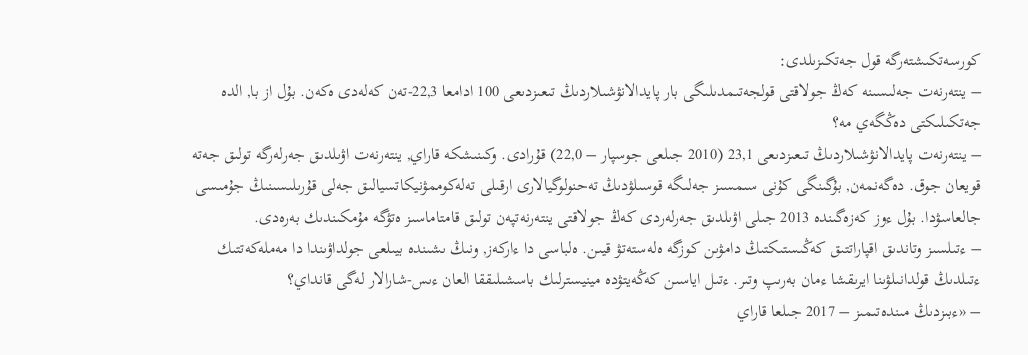كورسەتكىشتەرگە قول جەتكىزىلدى:
– ينتەرنەت جەلىسىنە كەڭ جولاقتى قولجەتىمدىلىگى بار پايدالانۋشىلاردىڭ تىعىزدىعى 100 ادامعا 22,3-تەن كەلەدى ەكەن. بۇل از با, الدە جەتكىلىكتى دەڭگەي مە؟
– ينتەرنەت پايدالانۋشىلاردىڭ تىعىزدىعى 23,1 (2010 جىلعى جوسپار – 22,0) قۇرادى. وكىنىشكە قاراي, ينتەرنەت اۋىلدىق جەرلەرگە تولىق جەتە قويعان جوق. دەگەنمەن, بۇگىنگى كۇنى سىمسىز جەلىگە قوسىلۋدىڭ تەحنولوگيالارى ارقىلى تەلەكوممۋنيكاتسيالىق جەلى قۇرىلىسىنىڭ جۇمىسى جالعاسۋدا. بۇل ءوز كەزەگىندە 2013 جىلى اۋىلدىق جەرلەردى كەڭ جولاقتى ينتەرنەتپەن تولىق قامتاماسىز ەتۋگە مۇمكىندىك بەرەدى.
– ءتىلسىز وتاندىق اقپاراتتىق كەڭىستىكتىڭ دامۋىن كوزگە ەلەستەتۋ قيىن. ەلباسى دا ءاركەز, ونىڭ ىشىندە بيىلعى جولداۋىندا دا مەملەكەتتىك ءتىلدىڭ قولدانىلۋىنا ايرىقشا ءمان بەرىپ وتىر. ءتىل اياسىن كەڭەيتۋدە مينيسترلىك باسشىلىققا العان ءىس-شارالار لەگى قانداي؟
– «ءبىزدىڭ مىندەتىمىز – 2017 جىلعا قاراي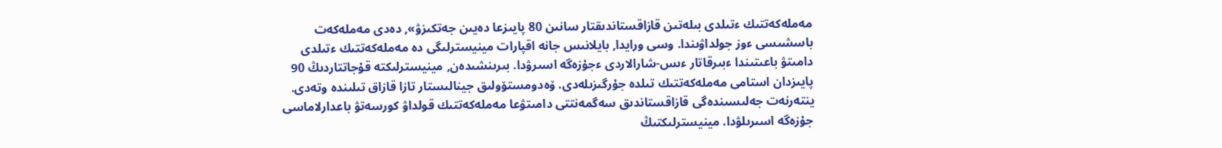مەملەكەتتىك ءتىلدى بىلەتىن قازاقستاندىقتار سانىن 80 پايىزعا دەيىن جەتكىزۋ», دەدى مەملەكەت باسشىسى ءوز جولداۋىندا. وسى ورايدا, بايلانىس جانە اقپارات مينيسترلىگى دە مەملەكەتتىك ءتىلدى دامىتۋ باعىتىندا ءبىرقاتار ءىس-شارالاردى ءجۇزەگە اسىرۋدا. بىرىنشىدەن, مينيسترلىكتە قۇجاتتاردىڭ 90 پايىزدان استامى مەملەكەتتىك تىلدە جۇرگىزىلەدى. ۆەدومستۆولىق جينالىستار تازا قازاق تىلىندە وتەدى. ينتەرنەت جەلىسىندەگى قازاقستاندىق سەگمەنتتى دامىتۋعا مەملەكەتتىك قولداۋ كورسەتۋ باعدارلاماسى جۇزەگە اسىرىلۋدا. مينيسترلىكتىڭ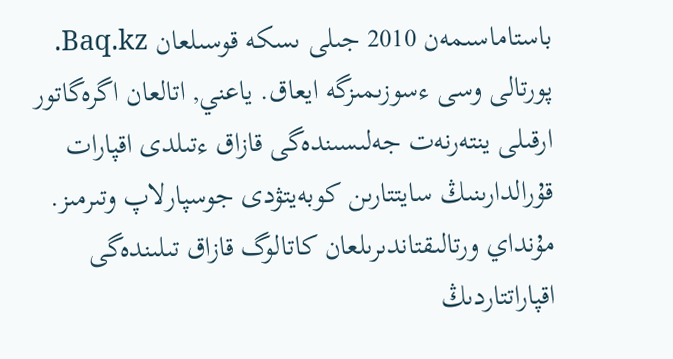باستاماسىمەن 2010 جىلى ىسكە قوسىلعان Baq.kz. پورتالى وسى ءسوزىمىزگە ايعاق. ياعني, اتالعان اگرەگاتور ارقىلى ينتەرنەت جەلىسىندەگى قازاق ءتىلدى اقپارات قۇرالدارىنىڭ سايتتارىن كوبەيتۋدى جوسپارلاپ وتىرمىز. مۇنداي ورتالىقتاندىرىلعان كاتالوگ قازاق تىلىندەگى اقپاراتتاردىڭ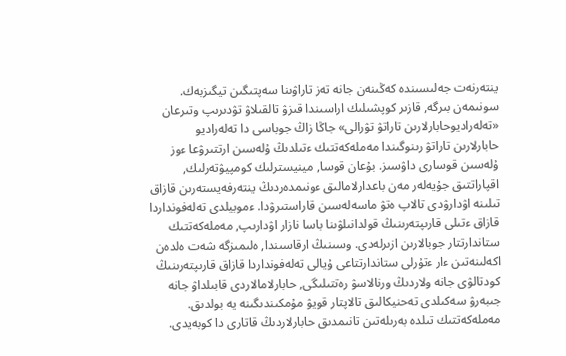ينتەرنەت جەلىسىندە كەڭىنەن جانە تەز تاراۋىنا سەپتىگىن تيگىزبەك.
سونىمەن بىرگە, قازىر كوپشىلىك اراسىندا قىزۋ تالقىلاۋ تۋدىرىپ وتىرعان «تەلەراديوحابارلارىن تاراتۋ تۋرالى» جاڭا زاڭ جوباسى دا تەلەراديو حابارلارىن تاراتۋ رىنوگىندا مەملەكەتتىك ءتىلدىڭ ۇلەسىن ارتتىرۋعا ءوز ۇلەسىن قوسارى داۋسىز. بۇعان قوسا, مينيسترلىك كومپيۋتەرلىك, اقپاراتتىق جۇيەلەر مەن باعدارلامالىق ءونىمدەردىڭ ينتەرفەيستەرىن قازاق تىلىنە اۋدارۋدى تالاپ ەتۋ ماسەلەسىن قاراستىرۋدا. ءموبيلدى تەلەفونداردا قازاق ءتىلى قارىپتەرىنىڭ قولدانىلۋىنا باسا نازار اۋدارىپ, مەملەكەتتىك ستاندارتتار جوبالارىن ازىرلەدى. وسىنىڭ ارقاسىندا, ەلىمىزگە شەت ەلدەن اكەلىنەتىن ءار ءتۇرلى ستاندارتتاعى ۇيالى تەلەفونداردا قازاق قارىپتەرىنىڭ كودتالۋى جانە ولاردىڭ ورنالاسۋ رەتتىلىگى, حابارلامالاردى قابىلداۋ جانە جىبەرۋ سەكىلدى تەحنيكالىق تالاپتار قويۋ مۇمكىندىگىنە يە بولدىق.
مەملەكەتتىك تىلدە بەرىلەتىن تانىمدىق حابارلاردىڭ قاتارى دا كوبەيدى.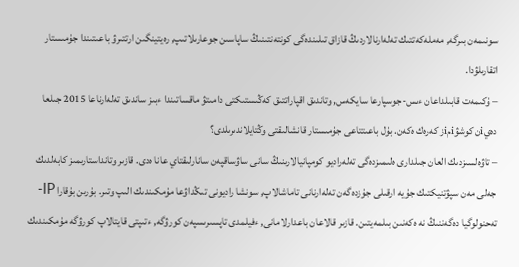سونىمەن بىرگە, مەملەكەتتىك تەلەارنالاردىڭ قازاق تىلىندەگى كونتەنتىنىڭ ساپاسىن جوعارىلاتىپ, رەيتينگىن ارتتىرۋ باعىتىندا جۇمىستار اتقارىلۋدا.
– ۇكىمەت قابىلداعان ءىس-جوسپارعا سايكەس, وتاندىق اقپاراتتىق كەڭىستىكتى دامىتۋ ماقساتىندا ءبىز ساندىق تەلەارناعا 2015 جىلعا دەيiن كوشۋiمiز كەرەك ەكەن. بۇل باعىتتاعى جۇمىستار قانشالىقتى وڭتايلاندىرىلدى؟
– تاۋەلسىزدىك العان جىلدارى ەلىمىزدەگى تەلەراديو كومپانيالارىنىڭ سانى ساۋساقپەن سانارلىقتاي عانا ەدى. قازىر وتانداستارىمىز كابەلدىك جەلى مەن سپۋتنيكتىك جۇيە ارقىلى جۇزدەگەن تەلەارنانى تاماشالاپ, سونشا راديونى تىڭداۋعا مۇمكىندىك الىپ وتىر. بۇرىن بۇقارا IP-تەحنولوگيا دەگەننىڭ نە ەكەنىن بىلمەيتىن. قازىر قالاعان باعدارلامانى, ءفيلمدى تاپسىرىسپەن كورۋگە, ءتىپتى قايتالاپ كورۋگە مۇمكىندىك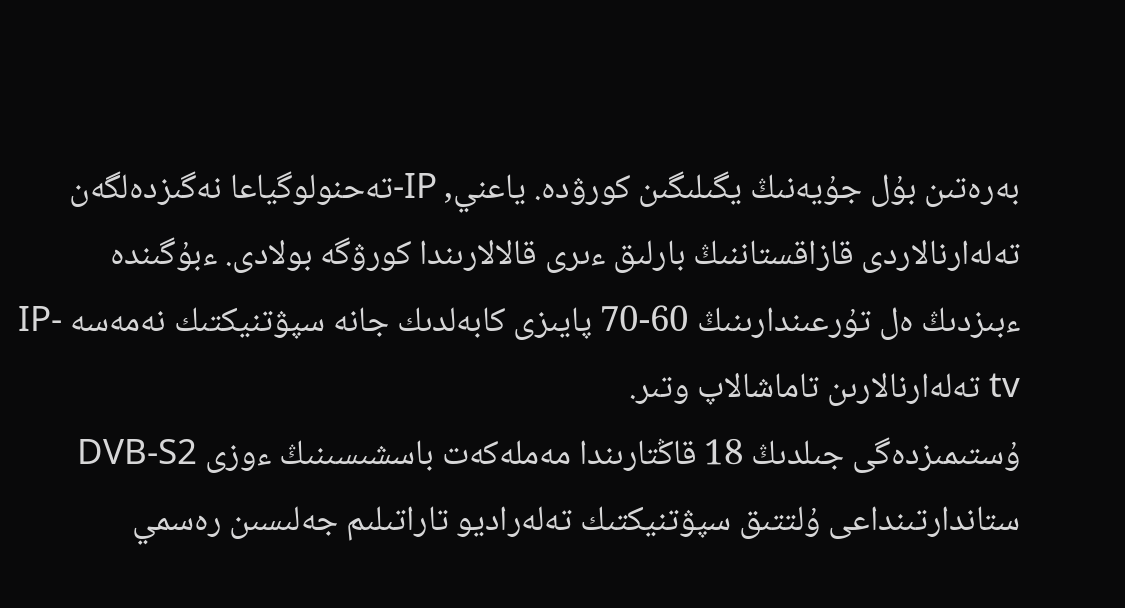بەرەتىن بۇل جۇيەنىڭ يگىلىگىن كورۋدە. ياعني, IP-تەحنولوگياعا نەگىزدەلگەن تەلەارنالاردى قازاقستاننىڭ بارلىق ءىرى قالالارىندا كورۋگە بولادى. ءبۇگىندە ءبىزدىڭ ەل تۇرعىندارىنىڭ 60-70 پايىزى كابەلدىك جانە سپۋتنيكتىك نەمەسە IP-tv تەلەارنالارىن تاماشالاپ وتىر.
ۇستىمىزدەگى جىلدىڭ 18 قاڭتارىندا مەملەكەت باسشىسىنىڭ ءوزى DVB-S2 ستاندارتىنداعى ۇلتتىق سپۋتنيكتىك تەلەراديو تاراتىلىم جەلىسىن رەسمي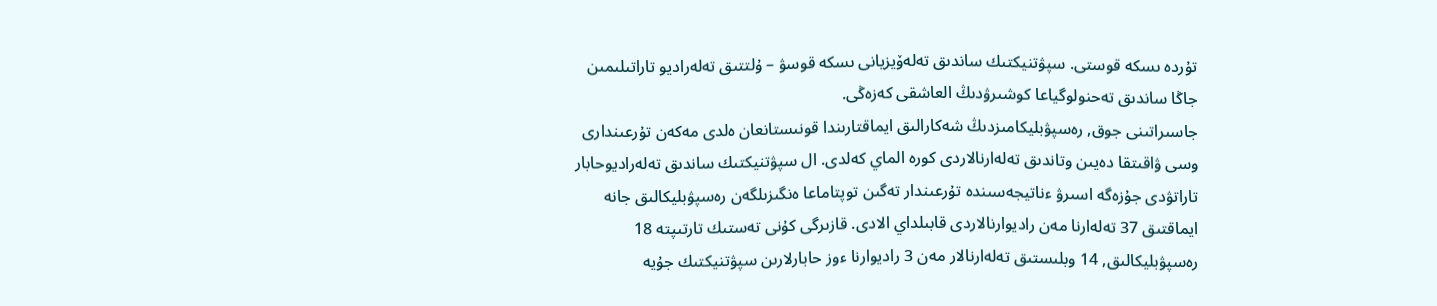تۇردە ىسكە قوستى. سپۋتنيكتىك ساندىق تەلەۆيزيانى ىسكە قوسۋ – ۇلتتىق تەلەراديو تاراتىلىمىن جاڭا ساندىق تەحنولوگياعا كوشىرۋدىڭ العاشقى كەزەڭى.
جاسىراتىنى جوق, رەسپۋبليكامىزدىڭ شەكارالىق ايماقتارىندا قونىستانعان ەلدى مەكەن تۇرعىندارى وسى ۋاقىتقا دەيىن وتاندىق تەلەارنالاردى كورە الماي كەلدى. ال سپۋتنيكتىك ساندىق تەلەراديوحابار تاراتۋدى جۇزەگە اسىرۋ ءناتيجەسىندە تۇرعىندار تەگىن توپتاماعا ەنگىزىلگەن رەسپۋبليكالىق جانە ايماقتىق 37 تەلەارنا مەن راديوارنالاردى قابىلداي الادى. قازىرگى كۇنى تەستىك تارتىپتە 18 رەسپۋبليكالىق, 14 وبلىستىق تەلەارنالار مەن 3 راديوارنا ءوز حابارلارىن سپۋتنيكتىك جۇيە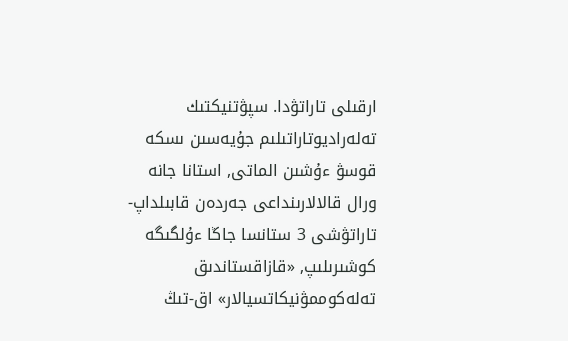ارقىلى تاراتۋدا. سپۋتنيكتىك تەلەراديوتاراتىلىم جۇيەسىن ىسكە قوسۋ ءۇشىن الماتى, استانا جانە ورال قالالارىنداعى جەردەن قابىلداپ-تاراتۋشى 3 ستانسا جاڭا ءۇلگىگە كوشىرىلىپ, «قازاقستاندىق تەلەكوممۋنيكاتسيالار» اق-تىڭ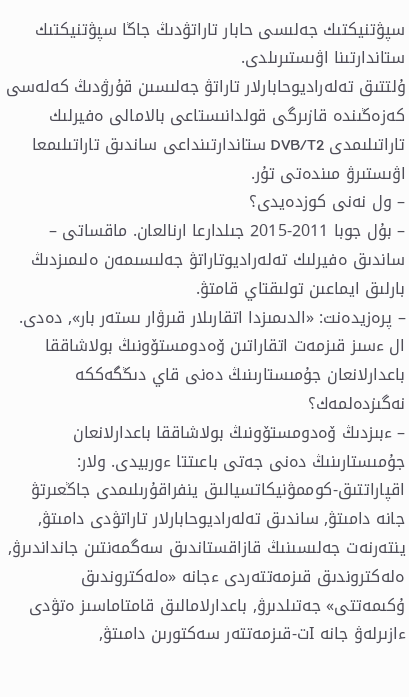سپۋتنيكتىك جەلىسى حابار تاراتۋدىڭ جاڭا سپۋتنيكتىك ستاندارتىنا اۋىستىرىلدى.
ۇلتتىق تەلەراديوحابارلار تاراتۋ جەلىسىن قۇرۋدىڭ كەلەسى كەزەڭىندە قازىرگى قولدانىستاعى بالامالى ەفيرلىك تاراتىلىمدى DVB/T2 ستاندارتىنداعى ساندىق تاراتىلىمعا اۋىستىرۋ مىندەتى تۇر.
– ول نەنى كوزدەيدى؟
– بۇل جوبا 2011-2015 جىلدارعا ارنالعان. ماقساتى – ساندىق ەفيرلىك تەلەراديوتاراتۋ جەلىسىمەن ەلىمىزدىڭ بارلىق ايماعىن تولىقتاي قامتۋ.
– پرەزيدەنت: «الدىمىزدا اتقارىلار قىرۋار ىستەر بار», دەدى. ال ءسىز قىزمەت اتقاراتىن ۆەدومستۆونىڭ بولاشاققا باعدارلانعان جۇمىستارىنىڭ دەنى قاي دىڭگەككە نەگىزدەلمەك؟
– ءبىزدىڭ ۆەدومستۆونىڭ بولاشاققا باعدارلانعان جۇمىستارىنىڭ دەنى جەتى باعىتتا ءوربيدى. ولار: اقپاراتتىق-كوممۋنيكاتسيالىق ينفراقۇرىلىمدى جاڭعىرتۋ جانە دامىتۋ, ساندىق تەلەراديوحابارلار تاراتۋدى دامىتۋ, ينتەرنەت جەلىسىنىڭ قازاقستاندىق سەگمەنتىن جانداندىرۋ, ەلەكتروندىق قىزمەتتەردى ءجانە «ەلەكتروندىق ۇكىمەتتى» جەتىلدىرۋ, باعدارلامالىق قامتاماسىز ەتۋدى ءازىرلەۋ جانە Iت-قىزمەتتەر سەكتورىن دامىتۋ,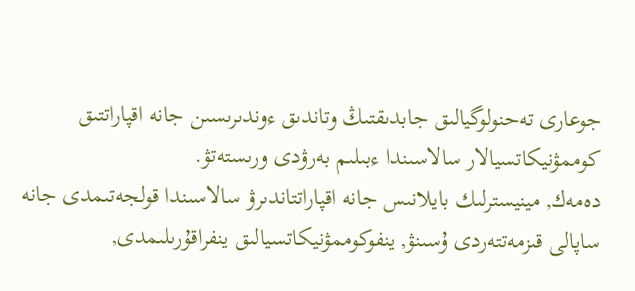جوعارى تەحنولوگيالىق جابدىقتىڭ وتاندىق ءوندىرىسىن جانە اقپاراتتىق كوممۋنيكاتسيالار سالاسىندا ءبىلىم بەرۋدى ورىستەتۋ.
دەمەك, مينيسترلىك بايلانىس جانە اقپاراتتاندىرۋ سالاسىندا قولجەتىمدى جانە ساپالى قىزمەتتەردى ۇسىنۋ, ينفوكوممۋنيكاتسيالىق ينفراقۇرىلىمدى,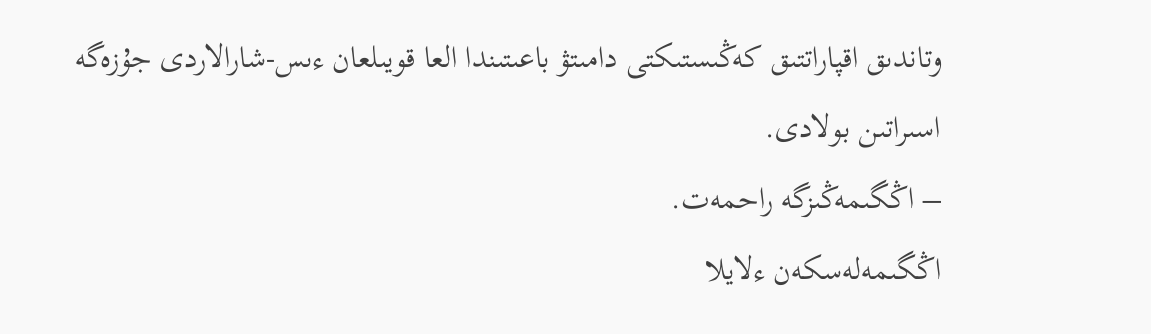وتاندىق اقپاراتتىق كەڭىستىكتى دامىتۋ باعىتىندا العا قويىلعان ءىس-شارالاردى جۇزەگە اسىراتىن بولادى.
– اڭگىمەڭىزگە راحمەت.
اڭگىمەلەسكەن ءلايلا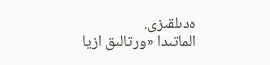ەدىلقىزى.
الماتىدا «ورتالىق ازيا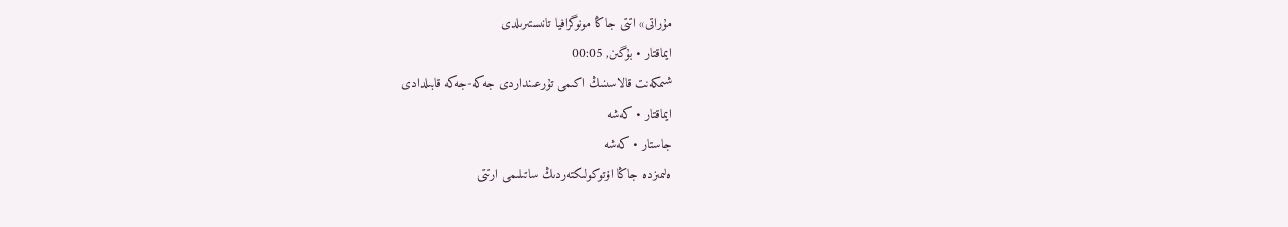مۇراتى» اتتى جاڭا مونوگرافيا تانىستىرىلدى
ايماقتار • بۇگىن, 00:05
شىمكەنت قالاسىنىڭ اكىمى تۇرعىنداردى جەكە-جەكە قابىلدادى
ايماقتار • كەشە
جاستار • كەشە
ەلىمىزدە جاڭا اۆتوكولىكتەردىڭ ساتىلىمى ارتتى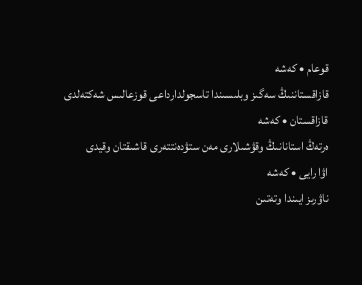قوعام • كەشە
قازاقستاننىڭ سەگىز وبلىسىندا تاسجولدارداعى قوزعالىس شەكتەلدى
قازاقستان • كەشە
ەرتەڭ استانانىڭ وقۋشىلارى مەن ستۋدەنتتەرى قاشىقتان وقيدى
اۋا رايى • كەشە
ناۋرىز ايىندا وتەتىن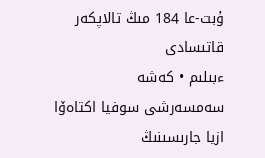ۇبت-عا 184 مىڭ تالاپكەر قاتىسادى
ءبىلىم • كەشە
سەمسەرشى سوفيا اكتاەۆا ازيا جارىسىنىڭ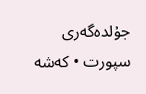جۇلدەگەرى
سپورت • كەشە